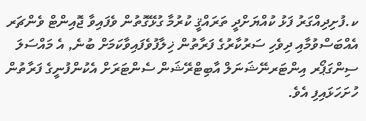ކ.ފުށިދިއްގަރު ފަޅު ކުއްޔަށްދީ ތަރައްޤީ ކުރުމާ ގުޅޭގޮތުން ވެފައިވާ ޖޮއިންޓް ވެންޗަރ އެއްބަސްވުމާއި ދިވެހި ސަރުކާރުގެ ފަރާތުން ޚިލާފުވެފައިވާކަމަށް ބުނެ, އެ މައްސަލަ ސިންގަޕޯރ އިންޓަރނޭޝަނަލް އާބިޓްރޭޝަން ސެންޓަރަށް އެކުންފުނީގެ ފަރާތުން ހުށަހަޅައިފި އެވެ.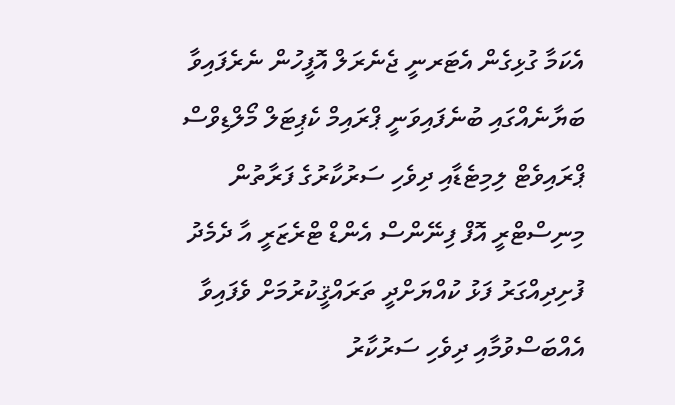އެކަމާ ގުޅިގެން އެޓަރނީ ޖެނެރަލް އޮފީހުން ނެރެފައިވާ ބަޔާނެއްގައި ބުނެފައިވަނީ ޕްރައިމް ކެޕިޓަލް މޯލްޑިވްސް ޕްރައިވެޓް ލިމިޓެޑާއި ދިވެހި ސަރުކާރުގެ ފަރާތުން މިނިސްޓްރީ އޮފް ފިނޭންސް އެންޑް ޓްރެޒަރީ އާ ދެމެދު ފުށިދިއްގަރު ފަޅު ކުއްޔަށްދީ ތަރައްޤީކުރުމަށް ވެފައިވާ އެއްބަސްވުމާއި ދިވެހި ސަރުކާރު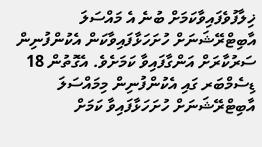ޚިލާފުވެފައިވާކަމަށް ބުނެ އެ މައްސަލަ އާބިޓްރޭޝަނަށް ހުށަހަޅާފައިވާކަން އެކުންފުނިން ސަރުކާރަށް އަންގާފައިވާ ކަމަށެވެ. އެގޮތުން 18 ޑިސެމްބަރ ގައި އެކުންފުނިން މިމައްސަލަ އާބިޓްރޭޝަނަށް ހުށަހަޅާފައިވާ ކަމަށް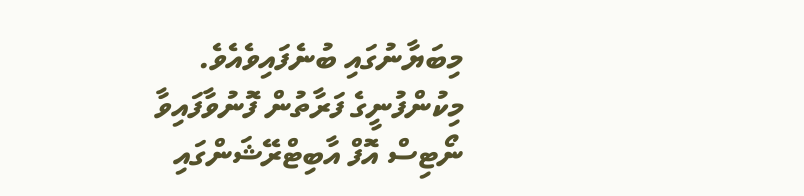މިބަޔާނުގައި ބުނެފައިވެއެވެ.
މިކުންފުނީގެ ފަރާތުން ފޮނުވާފައިވާ ނޯޓިސް އޮފް އާބިޓްރޭޝަންގައި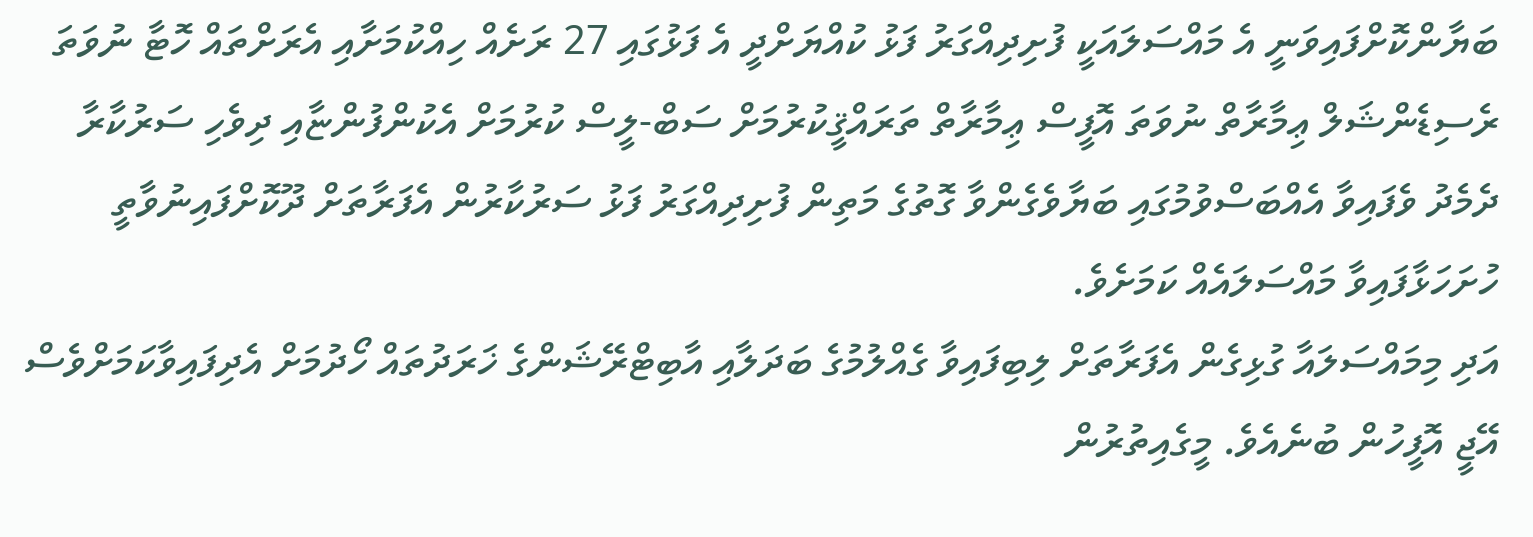ބަޔާންކޮށްފައިވަނީ އެ މައްސަލައަކީ ފުށިދިއްގަރު ފަޅު ކުއްޔަށްދީ އެ ފަޅުގައި 27 ރަށެއް ހިއްކުމަށާއި އެރަށްތައް ހޮޓާ ނުވަތަ ރެސިޑެންޝަލް ޢިމާރާތް ނުވަތަ އޮފީސް ޢިމާރާތް ތަރައްޤީކުރުމަށް ސަބް-ލީސް ކުރުމަށް އެކުންފުންޏާއި ދިވެހި ސަރުކާރާ ދެމެދު ވެފައިވާ އެއްބަސްވުމުގައި ބަޔާވެގެންވާ ގޮތުގެ މަތިން ފުށިދިއްގަރު ފަޅު ސަރުކާރުން އެފަރާތަށް ދޫކޮށްފައިނުވާތީ ހުށަހަޅާފައިވާ މައްސަލައެއް ކަމަށެވެ.
އަދި މިމައްސަލައާ ގުޅިގެން އެފަރާތަށް ލިބިފައިވާ ގެއްލުމުގެ ބަދަލާއި އާބިޓްރޭޝަންގެ ޚަރަދުތައް ހޯދުމަށް އެދިފައިވާކަމަށްވެސް އޭޖީ އޮފީހުން ބުނެއެވެ. މީގެއިތުރުން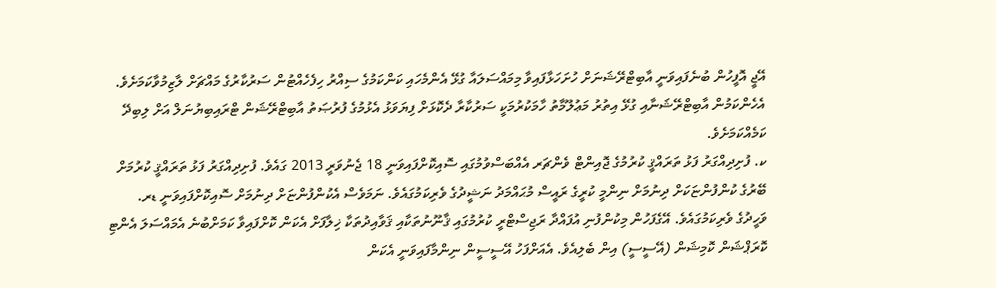އޭޖީ އޮފީހުން ބުނެފައިވަނީ އާބިޓްރޭޝަނަށް ހުށަހަޅާފައިވާ މިމައްސަލައާ ގުޅޭ އެންމެހައި ކަންކަމުގެ ސިއްރު ހިފެހެއްޓުން ސަރުކާރުގެ މައްޗަށް ލާޒިމުވާކަމަށެވެ. އެހެންކަމުން އާބިޓްރޭޝަނާއި ގުޅޭ އިތުރު މަޢުލޫމާތު ހާމަކުރުމަކީ ސަރުކާރާ ދެކޮޅަށް ފިޔަވަޅު އެޅުމުގެ ފުރުޞަތު އާބިޓްރޭޝަން ޓްރައިބިޔުނަލް އަށް ލިބިދޭ ކަމެއްކަމަށެވެ.
ކ. ފުށިދިއްގަރު ފަޅު ތަރައްޤީ ކުރުމުގެ ޖޮއިންޓް ވެންޗަރ އެއްބަސްވުމުގައި ސޮއިކޮށްފައިވަނީ 18 ޖެނުވަރީ 2013 ގައެވެ. ފުށިދިއްގަރު ފަޅު ތަރައްޤީ ކުރުމަށް ބޭރުގެ ކުންފުންޏަކަށް ދިނުމަށް ނިންމީ ކުރީގެ ރައީސް މުޙައްމަދު ނަޝީދުގެ ވެރިކަމުގައެވެ. ނަމަވެސް އެކުންފުންޏަށް ދިނުމަށް ސޮއިކޮށްފައިވަނީ ޑރ. ވަހީދުގެ ވެރިކަމުގައެވެ. އޭގެފަހުން މިކުންފުނި އުފައްދާ ރަޖިސްޓްރީ ކުރުމުގައި ޤާނޫނުތަކާއި ޤަވާއިދުތަކާ ޚިލާފަށް އެކަން ކޮށްފައިވާ ކަމަށްބުނެ އެމައްސަލަ އެންޓި ކޮރަޕްޝަން ކޮމިޝަން (އޭސީސީ) އިން ބެލިއެވެ. އެއަށްފަހު އޭސީސީން ނިންމާފައިވަނީ އެކަން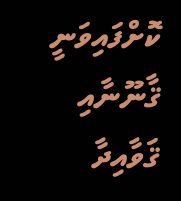ކޮށްފައިވަނީ ޤާނޫނާއި ޤަވާއިދާ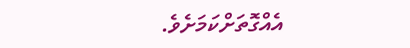އެއްގޮތަށްކަމަށެވެ.